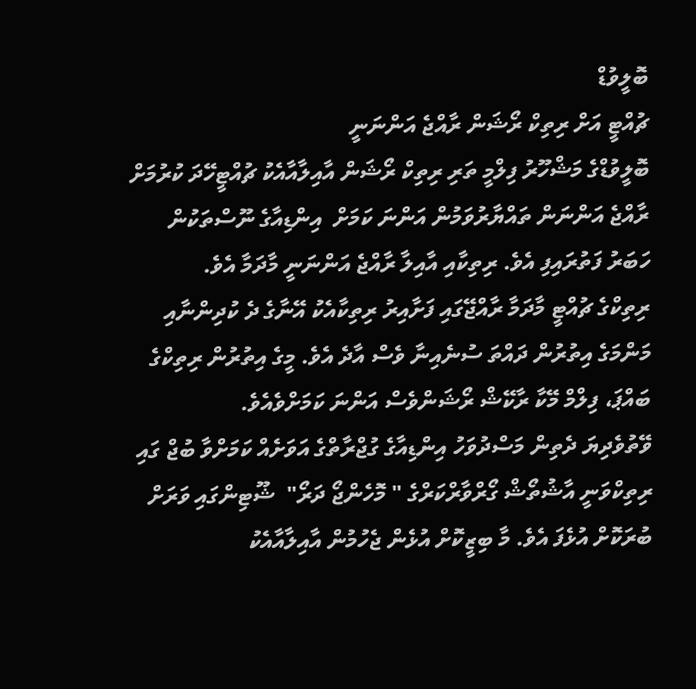ބޮލީވުޑް
ޗުއްޓީ އަށް ރިތިކް ރޯޝަން ރާއްޖެ އަންނަނީ
ބޮލީވުޑްގެ މަޝްހޫރު ފިލްމީ ތަރި ރިތިކް ރޯޝަން އާއިލާއާއެކު ޗުއްޓީހޭދަ ކުރުމަށް ރާއްޖެ އަންނަން ތައްޔާރުވަމުން އަންނަ ކަމަށް  އިންޑިއާގެ ނޫސްތަކުން ހަބަރު ފަތުރައިފި އެވެ. ރިތިކާއި އާއިލާ ރާއްޖެ އަންނަނީ މާދަމާ އެވެ.
ރިތިކްގެ ޗުއްޓީ މާދަމާ ރާއްޖޭގައި ފަށާއިރު ރިތިކާއެކު އޭނާގެ ދެ ކުދިންނާއި މަންމަގެ އިތުރުން ދައްތަ ސުނެއިނާ ވެސް އާދެ އެވެ. މީގެ އިތުރުން ރިތިކްގެ ބައްޕަ، ފިލްމް މޭކާ ރާކޭޝް ރޯޝަންވެސް އަންނަ ކަމަށްވެއެވެ.
ވޭތުވެދިޔަ ދެތިން މަސްދުވަހު އިންޑިއާގެ ގުޖްރާތްގެ އަވަށެއް ކަމަށްވާ ބުޖް ގައި ރިތިކްވަނީ އާޝުތޯޝް ގޯރްވާރްކަރްގެ " މޮހެންޖޯ ދަރޯ"  ޝޫޓިންގައި ވަރަށް ބުރަކޮށް އުޅެފަ އެވެ. މާ ބިޒީކޮށް އުޅެން ޖެހުމުން އާއިލާއާއެކު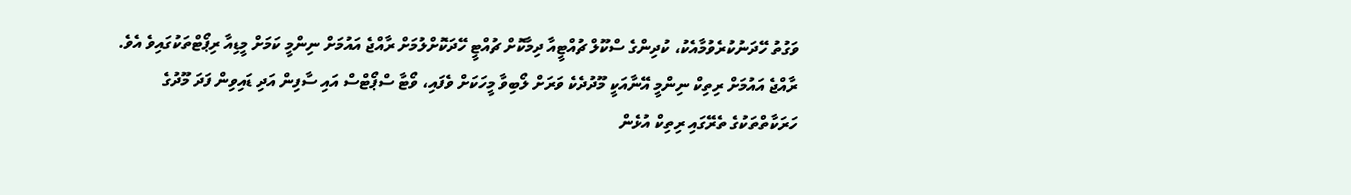ވަގުތު ހޭދަނުކުރެވުމާއެކު، ކުދިންގެ ސްކޫލް ޗުއްޓީއާ ދިމާކޮށް ޗުއްޓީ ހޭދަކޮށްލުމަށް ރާއްޖެ އައުމަށް ނިންމީ ކަމަށް މީޑިއާ ރިޕޯޓްތަކުގައިވެ އެވެ.
ރާއްޖެ އައުމަށް ރިތިކް ނިންމީ އޭނާއަކީ މޫދުދެކެ ވަރަށް ލޯބިވާ މީހަކަށް ވެފައި، ވޯޓާ ސްޕޯޓްސް އައި ސާފިން އަދި ޑައިވިން ފަދަ މޫދުގެ ހަރަކާތްތަކުގެ ތެރޭގައި ރިތިކް އުޅެން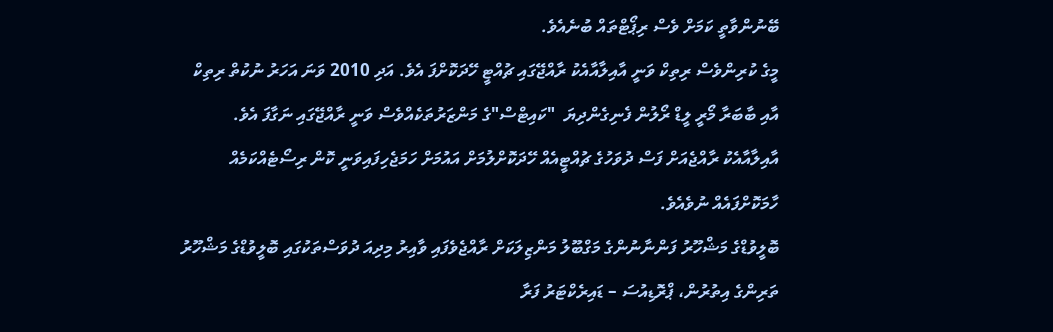ބޭނުންވާތީ ކަމަށް ވެސް ރިޕޯޓްތައް ބުނެއެވެ.
މީގެ ކުރިންވެސް ރިތިކް ވަނީ އާއިލާއާއެކު ރާއްޖޭގައި ޗުއްޓީ ހޭދަކޮށްފަ އެވެ. އަދި 2010 ވަނަ އަހަރު ނުކުތް ރިތިކް އާއި ބާބަރާ މޯރީ ލީޑް ރޯލުން ފެނިގެންދިޔަ  "ކައިޓްސް"ގެ މަންޒަރުތަކެއްވެސް ވަނީ ރާއްޖޭގައި ނަގާފަ އެވެ.
އާއިލާއާއެކު ރާއްޖެއަށް ފަސް ދުވަހުގެ ޗުއްޓީއެއް ހޭދަކޮށްލުމަށް އައުމަށް ހަމަޖެހިފައިވަނީ ކޮން ރިސޯޓެއްކަމެއް ހާމަކޮށްފައެއް ނުވެއެވެ.
ބޮލީވުޑްގެ މަޝްހޫރު ފަންނާނުންގެ މަގްބޫލު މަންޒިލަކަށް ރާއްޖެވެފައި ވާއިރު މިދިއަ ދުވަސްތަކުގައި ބޮލީވުޑްގެ މަޝްހޫރު ތަރިންގެ އިތުރުން، ޕްރޮޑިއުސަ – ޑައިރެކްޓަރު ފަރާ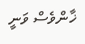ޚާންވެސް ވަނީ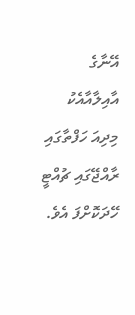އޭނާގެ އާއިލާއާއެކު މިދިއަ ހަފްތާގައި ރާއްޖޭގައި ޗުއްޓީ ހޭދަކޮށްފަ އެވެ.